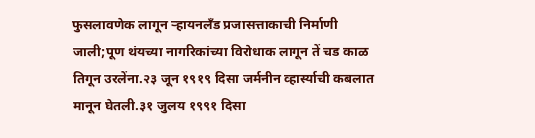फुसलावणेक लागून ऱ्हायनलॅंड प्रजासत्ताकाची निर्माणी जाली;पूण थंयच्या नागरिकांच्या विरोधाक लागून तें चड काळ तिगून उरलेंना.२३ जून १९१९ दिसा जर्मनीन व्हार्स्याची कबलात मानून घेतली.३१ जुलय १९९१ दिसा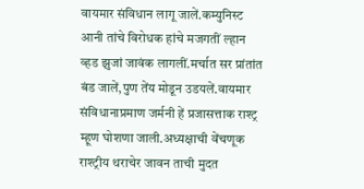वायमार संविधान लागू जालें.कम्युनिस्ट आनी तांचे विरोधक हांचे मजगतीं ल्हान व्हड झुजां जावंक लागलीं.मर्चात सर प्रांतांत बंड जालें,पुण तेंय मोडून उडयलें.वायमार संविधानाप्रमाण जर्मनी हें प्रजासत्ताक राश्ट्र म्हूण घोशणा जाली.अध्यक्षाची वेंचणूक राश्ट्रीय थराचेर जावन ताची मुदत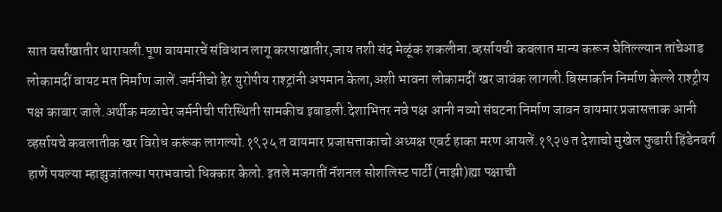सात वर्सांखातीर थारायली.पूण वायमारचें संविधान लागू करपाखातीर,जाय तशी संद मेळूंक शकलीना.व्हर्सायची कबलात मान्य करून घेतिल्ल्यान तांचेआड लोकामदीं वायट मत निर्माण जालें.जर्मनीचो हेर युरोपीय राश्ट्रांनी अपमान केला,अशी भावना लोकामदीं खर जावंक लागली.बिस्मार्कान निर्माण केल्ले राश्ट्रीय पक्ष काबार जाले.अर्थीक मळाचेर जर्मनीची परिस्थिती सामकीच इबाडली.देशाभितर नवे पक्ष आनी नव्यो संघटना निर्माण जावन वायमार प्रजासत्ताक आनी व्हर्सायचे कबलातीक खर विरोध करूंक लागल्यो.१९२५ त वायमार प्रजासत्ताकाचो अध्यक्ष एबर्ट हाका मरण आयलें.१९२७ त देशाचो मुखेल फुडारी हिंडेनबर्ग हाणें पयल्या म्हाझुजांतल्या पराभवाचो धिक्कार केलो. इतले मजगतीं नॅशनल सोशलिस्ट पार्टी (नाझी)ह्या पक्षाची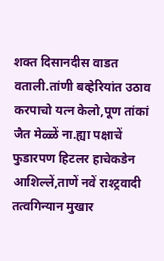शक्त दिसानदीस वाडत वताली.तांणी बव्हेरियांत उठाव करपाचो यत्न केलो,पूण तांकां जैत मेळ्ळें ना.ह्या पक्षाचें फुडारपण हिटलर हाचेकडेन आशिल्लें,ताणें नवें राश्ट्रवादी तत्वगिन्यान मुखार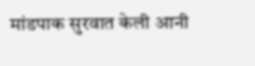मांडपाक सुरवात केली आनी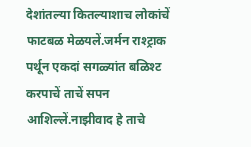देशांतल्या कितल्याशाच लोकांचें फाटबळ मेळयलें.जर्मन राश्ट्राक पर्थून एकदां सगळ्यांत बळिश्ट करपाचें ताचें सपन आशिल्लें.नाझीवाद हे ताचे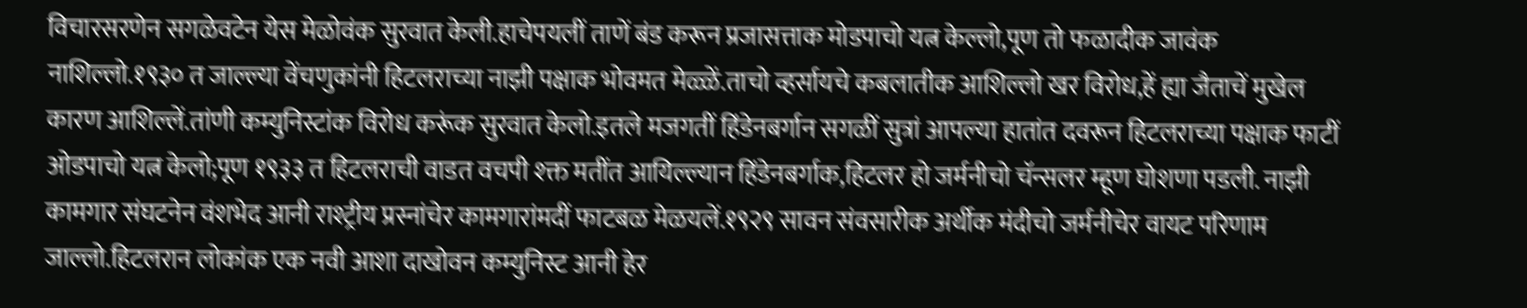विचारसरणेन सगळेवटेन येस मेळोवंक सुरवात केली.हाचेपयलीं ताणें बंड करून प्रजासत्ताक मोडपाचो यत्न केल्लो,पूण तो फळादीक जावंक नाशिल्लो.१९३० त जाल्ल्या वेंचणुकांनी हिटलराच्या नाझी पक्षाक भोवमत मेळ्ळें.ताचो व्हर्सायचे कबलातीक आशिल्लो खर विरोध,हें ह्या जैताचें मुखेल कारण आशिल्लें.तांणी कम्युनिस्टांक विरोध करूंक सुरवात केलो.इतले मजगतीं हिंडेनबर्गान सगळीं सुत्रां आपल्या हातांत दवरून हिटलराच्या पक्षाक फाटीं ओडपाचो यत्न केलो;पूण १९३३ त हिटलराची वाडत वचपी श्क्त मतींत आयिल्ल्यान हिंडेनबर्गाक,हिटलर हो जर्मनीचो चॅन्सलर म्हूण घोशणा पडली. नाझी कामगार संघटनेन वंशभेद आनी राश्ट्रीय प्रस्नांचेर कामगारांमदीं फाटबळ मेळयलें.१९२९ सावन संवसारीक अर्थीक मंदीचो जर्मनीचेर वायट परिणाम जाल्लो.हिटलरान लोकांक एक नवी आशा दाखोवन कम्युनिस्ट आनी हेर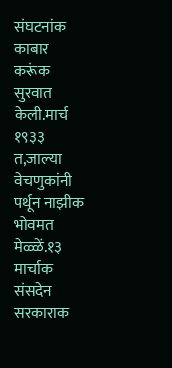संघटनांक काबार करूंक सुरवात केली.मार्च १९३३ त,जाल्या वेचणुकांनी पर्थून नाझीक भोवमत मेळ्ळें.१३ मार्चाक संसदेन सरकाराक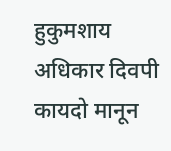हुकुमशाय अधिकार दिवपी कायदो मानून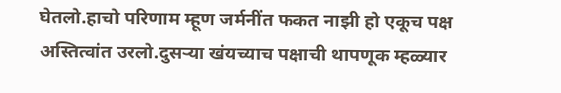घेतलो.हाचो परिणाम म्हूण जर्मनींत फकत नाझी हो एकूच पक्ष अस्तित्वांत उरलो.दुसऱ्या खंयच्याच पक्षाची थापणूक म्हळ्यार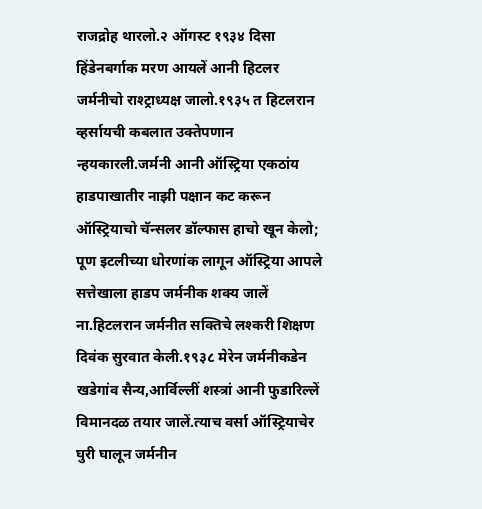राजद्रोह थारलो.२ ऑगस्ट १९३४ दिसा हिंडेनबर्गाक मरण आयलें आनी हिटलर जर्मनीचो राश्ट्राध्यक्ष जालो.१९३५ त हिटलरान व्हर्सायची कबलात उक्तेपणान न्हयकारली.जर्मनी आनी ऑस्ट्रिया एकठांय हाडपाखातीर नाझी पक्षान कट करून ऑस्ट्रियाचो चॅन्सलर डॉल्फास हाचो खून केलो; पूण इटलीच्या धोरणांक लागून ऑस्ट्रिया आपले सत्तेखाला हाडप जर्मनीक शक्य जालें ना.हिटलरान जर्मनीत सक्तिचे लश्करी शिक्षण दिवंक सुरवात केली.१९३८ मेरेन जर्मनीकडेन खडेगांव सैन्य,आर्विल्लीं शस्त्रां आनी फुडारिल्लें विमानदळ तयार जालें.त्याच वर्सा ऑस्ट्रियाचेर घुरी घालून जर्मनीन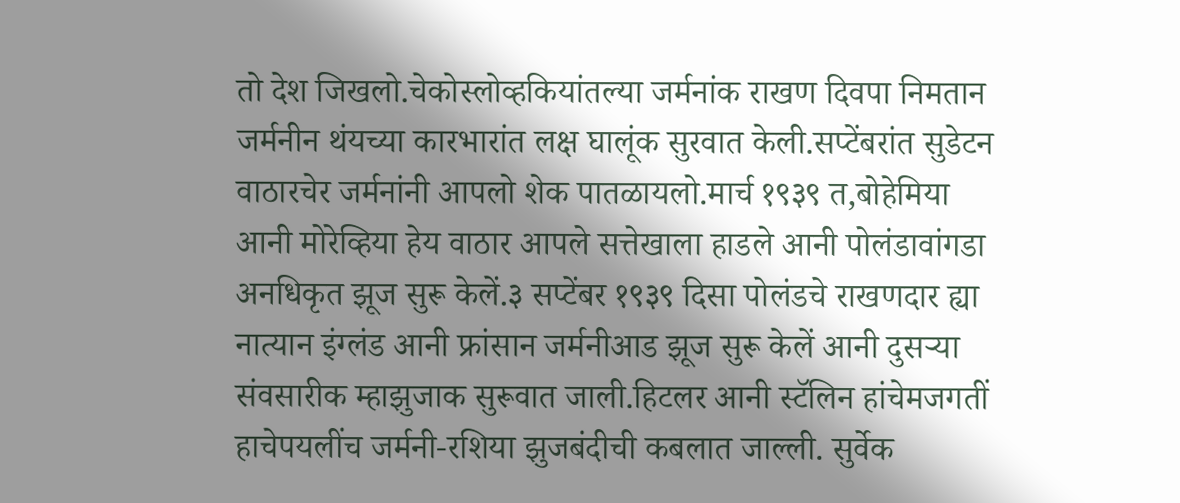तो देश जिखलो.चेकोस्लोव्हकियांतल्या जर्मनांक राखण दिवपा निमतान जर्मनीन थंयच्या कारभारांत लक्ष घालूंक सुरवात केली.सप्टेंबरांत सुडेटन वाठारचेर जर्मनांनी आपलो शेक पातळायलो.मार्च १९३९ त,बोहेमिया आनी मोरेव्हिया हेय वाठार आपले सत्तेखाला हाडले आनी पोलंडावांगडा अनधिकृत झूज सुरू केलें.३ सप्टेंबर १९३९ दिसा पोलंडचे राखणदार ह्या नात्यान इंग्लंड आनी फ्रांसान जर्मनीआड झूज सुरू केलें आनी दुसऱ्या संवसारीक म्हाझुजाक सुरूवात जाली.हिटलर आनी स्टॅलिन हांचेमजगतीं हाचेपयलींच जर्मनी-रशिया झुजबंदीची कबलात जाल्ली. सुर्वेक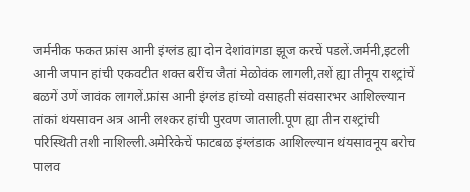जर्मनीक फकत फ्रांस आनी इंग्लंड ह्या दोन देशांवांगडा झूज करचें पडलें.जर्मनी,इटली आनी जपान हांची एकवटीत शक्त बरींच जैतां मेळोवंक लागली,तशें ह्या तीनूय राश्ट्रांचें बळगें उणें जावंक लागलें.फ्रांस आनी इंग्लंड हांच्यो वसाहती संवसारभर आशिल्ल्यान तांकां थंयसावन अत्र आनी लश्कर हांची पुरवण जाताली.पूण ह्या तीन राश्ट्रांची परिस्थिती तशी नाशिल्ली.अमेरिकेचें फाटबळ इंग्लंडाक आशिल्ल्यान थंयसावनूय बरोच पालव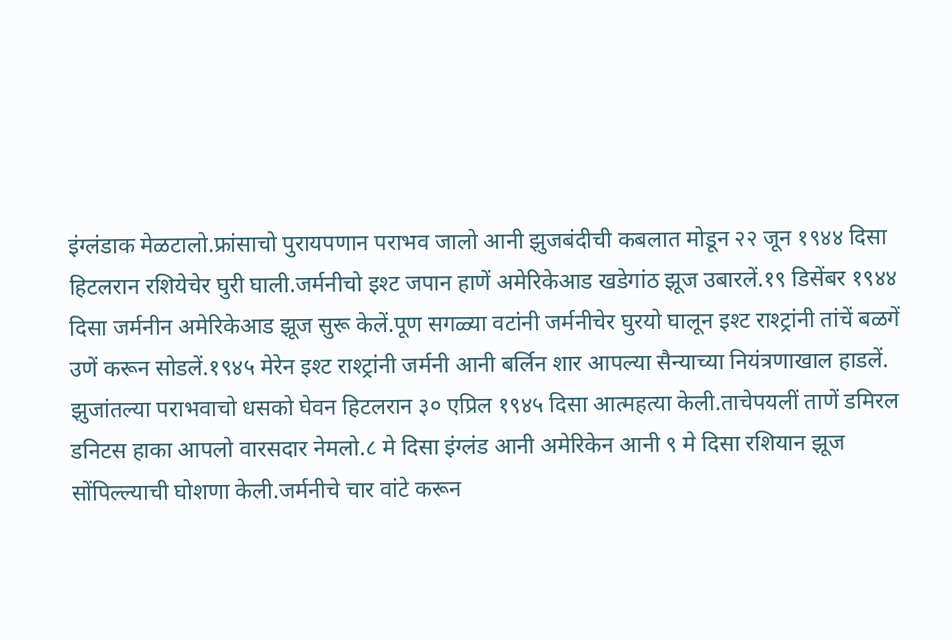इंग्लंडाक मेळटालो.फ्रांसाचो पुरायपणान पराभव जालो आनी झुजबंदीची कबलात मोडून २२ जून १९४४ दिसा हिटलरान रशियेचेर घुरी घाली.जर्मनीचो इश्ट जपान हाणें अमेरिकेआड खडेगांठ झूज उबारलें.१९ डिसेंबर १९४४ दिसा जर्मनीन अमेरिकेआड झूज सुरू केलें.पूण सगळ्या वटांनी जर्मनीचेर घुरयो घालून इश्ट राश्ट्रांनी तांचें बळगें उणें करून सोडलें.१९४५ मेरेन इश्ट राश्ट्रांनी जर्मनी आनी बर्लिन शार आपल्या सैन्याच्या नियंत्रणाखाल हाडलें. झुजांतल्या पराभवाचो धसको घेवन हिटलरान ३० एप्रिल १९४५ दिसा आत्महत्या केली.ताचेपयलीं ताणें डमिरल डनिटस हाका आपलो वारसदार नेमलो.८ मे दिसा इंग्लंड आनी अमेरिकेन आनी ९ मे दिसा रशियान झूज सोंपिल्ल्याची घोशणा केली.जर्मनीचे चार वांटे करून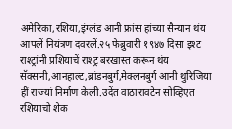अमेरिका,रशिया,इंग्लंड आनी फ्रांस हांच्या सैन्यान थंय आपलें नियंत्रण दवरलें.२५ फेब्रुवारी १९४७ दिसा इश्ट राश्ट्रांनी प्रशियाचें राश्ट्र बरखास्त करून थंय सॅक्सनी,आनहाल्ट,ब्रांडनबुर्ग,मेक्लनबुर्ग आनी थुरिजिया हीं राज्यां निर्माण केली.उदेंत वाठारावटेन सोव्हिएत रशियाचो शेक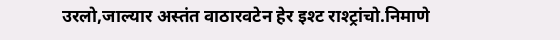उरलो,जाल्यार अस्तंत वाठारवटेन हेर इश्ट राश्ट्रांचो.निमाणे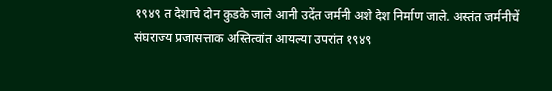१९४९ त देशाचे दोन कुडके जाले आनी उदेंत जर्मनी अशे देश निर्माण जाले. अस्तंत जर्मनीचें संघराज्य प्रजासत्ताक अस्तित्वांत आयल्या उपरांत १९४९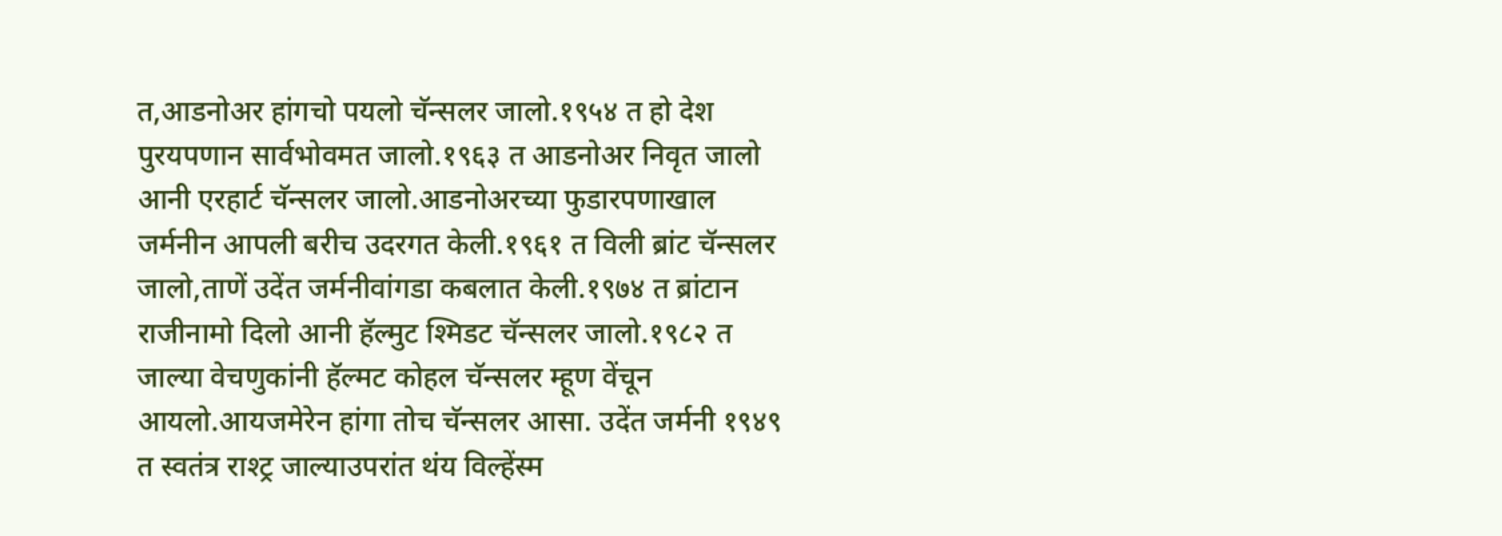त,आडनोअर हांगचो पयलो चॅन्सलर जालो.१९५४ त हो देश पुरयपणान सार्वभोवमत जालो.१९६३ त आडनोअर निवृत जालो आनी एरहार्ट चॅन्सलर जालो.आडनोअरच्या फुडारपणाखाल जर्मनीन आपली बरीच उदरगत केली.१९६१ त विली ब्रांट चॅन्सलर जालो,ताणें उदेंत जर्मनीवांगडा कबलात केली.१९७४ त ब्रांटान राजीनामो दिलो आनी हॅल्मुट श्मिडट चॅन्सलर जालो.१९८२ त जाल्या वेचणुकांनी हॅल्मट कोहल चॅन्सलर म्हूण वेंचून आयलो.आयजमेरेन हांगा तोच चॅन्सलर आसा. उदेंत जर्मनी १९४९ त स्वतंत्र राश्ट्र जाल्याउपरांत थंय विल्हेंस्म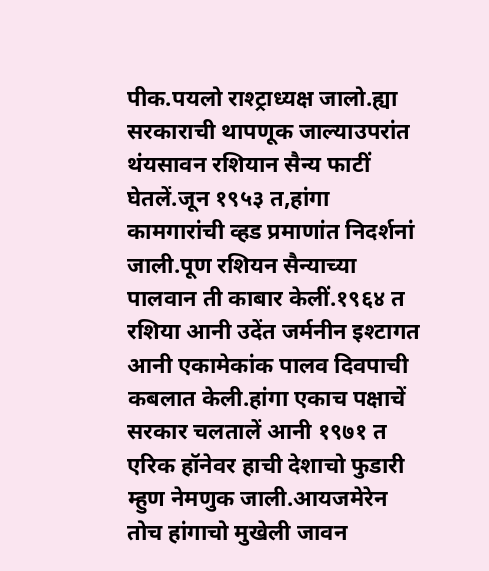पीक.पयलो राश्ट्राध्यक्ष जालो.ह्या सरकाराची थापणूक जाल्याउपरांत थंयसावन रशियान सैन्य फाटीं घेतलें.जून १९५३ त,हांगा कामगारांची व्हड प्रमाणांत निदर्शनां जाली.पूण रशियन सैन्याच्या पालवान ती काबार केलीं.१९६४ त रशिया आनी उदेंत जर्मनीन इश्टागत आनी एकामेकांक पालव दिवपाची कबलात केली.हांगा एकाच पक्षाचें सरकार चलतालें आनी १९७१ त एरिक हॉनेवर हाची देशाचो फुडारी म्हुण नेमणुक जाली.आयजमेरेन तोच हांगाचो मुखेली जावन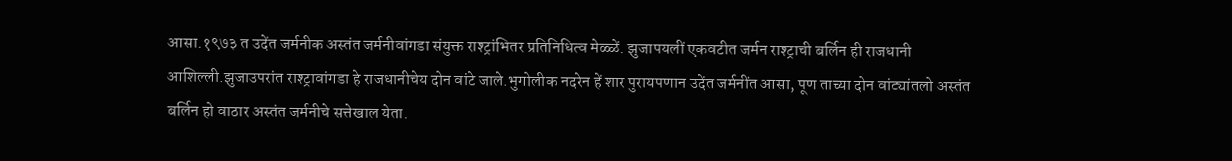आसा.१९७३ त उदेंत जर्मनीक अस्तंत जर्मनीवांगडा संयुक्त राश्ट्रांभितर प्रतिनिधित्व मेळ्ळें. झुजापयलीं एकवटीत जर्मन राश्ट्राची बर्लिन ही राजधानी आशिल्ली.झुजाउपरांत राश्ट्रावांगडा हे राजधानीचेय दोन वांटे जाले.भुगोलीक नदरेन हें शार पुरायपणान उदेंत जर्मनींत आसा, पूण ताच्या दोन वांट्यांतलो अस्तंत बर्लिन हो वाठार अस्तंत जर्मनीचे सत्तेखाल येता.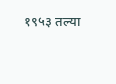१९५३ तल्या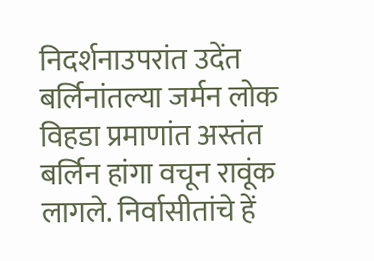निदर्शनाउपरांत उदेंत बर्लिनांतल्या जर्मन लोक विहडा प्रमाणांत अस्तंत बर्लिन हांगा वचून रावूंक लागले. निर्वासीतांचे हें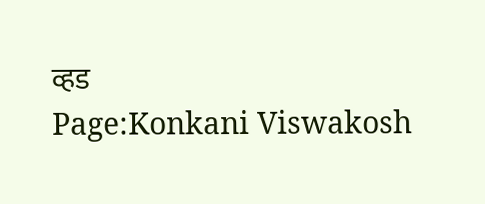व्हड
Page:Konkani Viswakosh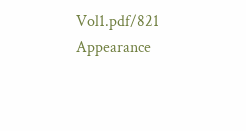Vol1.pdf/821
Appearance